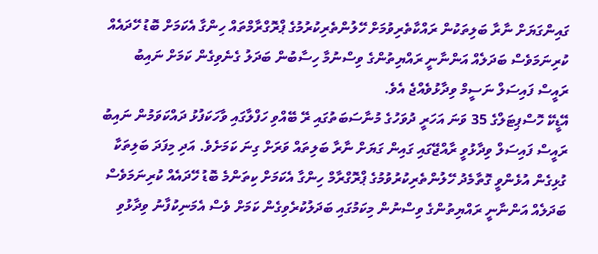ގައިންގަޔަށް ނާރާ ބަލިތަކުން ރައްކާތެރިވުމަށް ހޭލުންތެރިކުރުމުގެ ޕްރޮގްރާމްތައް ހިންގާ އެކަމަށް ބޮޑު ހޭދައެއް ކުރިނަމަވެސް ބަދަލެއް އަންނާނީ ރައްޔިތުންގެ ވިސްނުމާ ހިސާބުން ބަދަލު ގެނެވިގެން ކަމަށް ނައިބު ރައީސް ފައިސަލް ނަސީމް ވިދާޅުވެއްޖެ އެވެ.
އޭޑީކޭ ހޮސްޕިޓަލްގެ 35 ވަނަ އަހަރީ ދުވަހުގެ މުނާސަބަތުގައި ރޭ ބޭއްވި ހަފްލާގައި ވާހަކަފުޅު ދައްކަވަމުން ނައިބު ރައީސް ފައިސަލް ވިދާޅުވީ ރާއްޖޭގައި ގައިން ގަޔަށް ނާރާ ބަލިތައް ވަރަށް ގިނަ ކަމަށެވެ. އަދި މިފަދަ ބަލިތަކާ ގުޅިގެން އުޅެންވީ ގޮތާމެދު ހޭލުންތެރިކުރުވުމުގެ ޕްރޮގްރާމް ހިންގާ އެކަމަށް ކިތަންމެ ބޮޑު ހޭދައެއް ކުރިނަމަވެސް ބަދަލެއް އަންނާނީ ރައްޔިތުންގެ ވިސްނުން މިކަމުގައި ބަދަލުކުރެވިގެން ކަމަށް ވެސް އެމަނިކުފާނު ވިދާޅުވި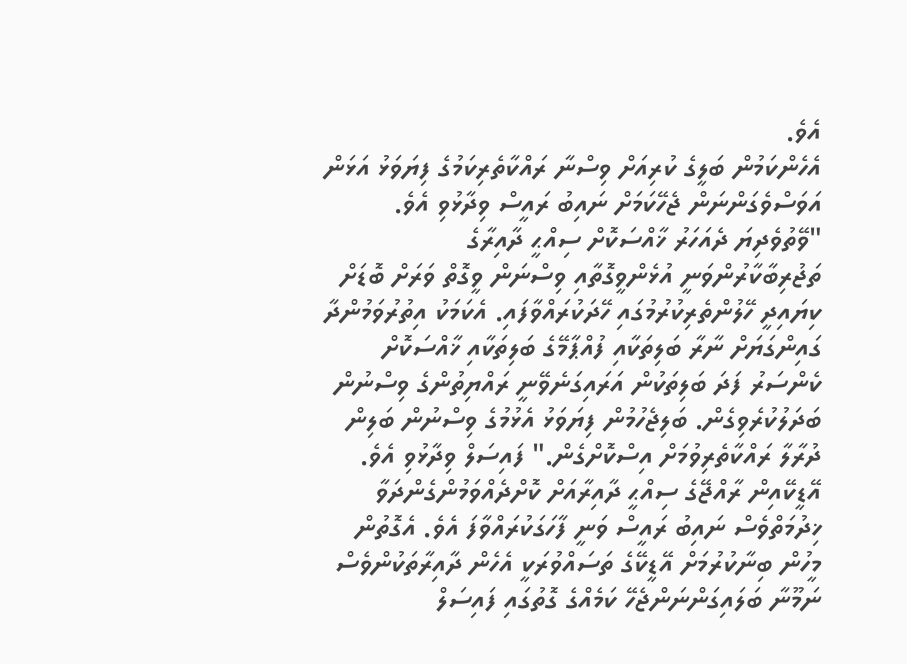އެވެ.
އެހެންކަމުން ބަލީގެ ކުރިއަށް ވިސްނާ ރައްކާތެރިކަމުގެ ފިޔަވަޅު އަޅަން އަވަސްވެގަންނަން ޖެހޭކަމަށް ނައިބު ރައީސް ވިދާޅުވި އެވެ.
"ވޭތުވެދިޔަ ދެއަހަރު ޚާއްސަކޮށް ސިއްޙީ ދާއިރާގެ ތަޖުރިބާކާރުންވަނީ އުޅެންވީގޮތާއި ވިސްނަން ވީގޮތް ވަރަށް ބޮޑަށް ކިޔައިދީ ހޭލުންތެރިކުރުމުގައި ހޭދަކުރައްވާފައި. އެކަމަކު އިތުރުވަމުންދާ ގައިންގަޔަށް ނާރާ ބަލިތަކާއި ފުއްޕާމޭގެ ބަލިތަކާއި ޚާއްސަކޮށް ކެންސަރު ފަދަ ބަލިތަކުން އަރައިގަނެވޭނީ ރައްޔިތުންގެ ވިސްނުން ބަދަލުކުރެވިގެން. ބަލިޖެހުމުން ފިޔަވަޅު އެޅުމުގެ ވިސްނުން ބަލިން ދުރާލާ ރައްކާތެރިވުމަށް އިސްކޮށްގެން." ފައިސަލް ވިދާޅުވި އެވެ.
އޭޑީކޭއިން ރާއްޖޭގެ ސިއްޙީ ދާއިރާއަށް ކޮށްދެއްވަމުންގެންދަވާ ޚިދުމަތްވެސް ނައިބު ރައީސް ވަނީ ފާހަގަކުރައްވާފަ އެވެ. އެގޮތުން މީހުން ބިނާކުރުމަށް އޭޑީކޭގެ ތަސައްވުރަކީ އެހެން ދާއިރާތަކުންވެސް ނަމޫނާ ބަލައިގަންނަންޖެހޭ ކަމެއްގެ ގޮތުގައި ފައިސަލް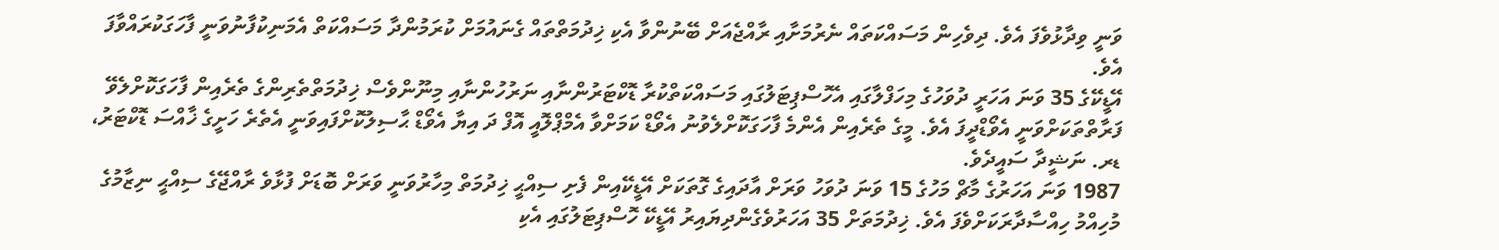ވަނީ ވިދާޅުވެފަ އެވެ. ދިވެހިން މަސައްކަތައް ނެރުމަށާއި ރާއްޖެއަށް ބޭނުންވާ އެކި ޚިދުމަތްތައް ގެނައުމަށް ކުރަމުންދާ މަސައްކަތް އެމަނިކުފާނުވަނީ ފާހަގަކުރައްވާފަ އެވެ.
އޭޑީކޭގެ 35 ވަނަ އަހަރީ ދުވަހުގެ މިހަފްލާގައި އެހޮސްޕިޓަލުގައި މަސައްކަތްކުރާ ޑޮކްޓަރުންނާއި ނަރުހުންނާއި މިނޫންވެސް ޚިދުމަތްތެރިންގެ ތެރެއިން ފާހަގަކޮށްލެވޭ ފަރާތްތަކަށްވަނީ އެވޯޑްދީފަ އެވެ. މީގެ ތެރެއިން އެންމެ ފާހަގަކޮށްލެވުނު އެވޯޑް ކަމަށްވާ އެމްޕްލޮއީ އޮފް ދަ އިޔާ އެވޯޑް ޙާސިލުކޮށްފައިވަނީ އެތެރެ ހަށީގެ ޚާއްސަ ޑޮކްޓަރު، ޑރ. ނަޝީދާ ސައީދެވެ.
1987 ވަނަ އަހަރުގެ މާޗް މަހުގެ 15 ވަނަ ދުވަހު ވަރަށް އާދައިގެ ގޮތަކަށް އޭޑީކޭއިން ފެށި ސިއްޙީ ޚިދުމަތް މިހާރުވަނީ ވަރަށް ބޮޑަށް ފުޅާވެ ރާއްޖޭގެ ސިއްޙީ ނިޒާމުގެ މުހިއްމު ހިއްސާދާރަކަށްވެފަ އެވެ. ޚިދުމަތަށް 35 އަހަރުވެގެންދިޔައިރު އޭޑީކޭ ހޮސްޕިޓަލުގައި އެކި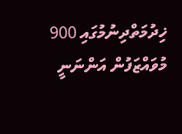ޚިދުމަތްދިނުމުގައި 900 މުވައްޒަފުން އަންނަނީ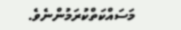މަސައްކަތްކުރަމުންނެވެ.